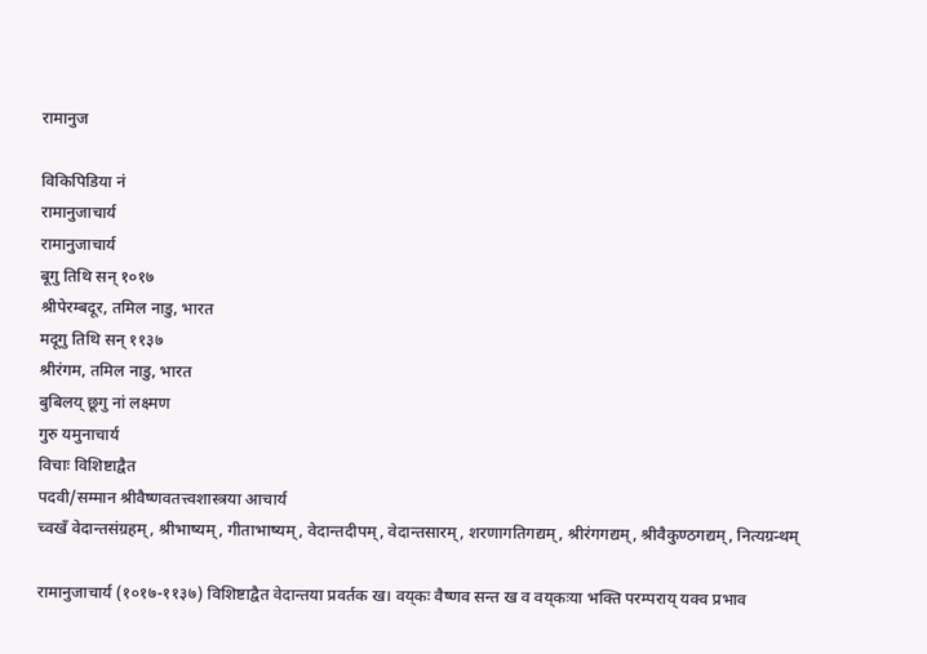रामानुज

विकिपिडिया नं
रामानुजाचार्य
रामानुजाचार्य
बूगु तिथि सन् १०१७
श्रीपेरम्बदूर, तमिल नाडु, भारत
मदूगु तिथि सन् ११३७
श्रीरंगम, तमिल नाडु, भारत
बुबिलय् छूगु नां लक्ष्मण
गुरु यमुनाचार्य
विचाः विशिष्टाद्वैत
पदवी/सम्मान श्रीवैष्णवतत्त्वशास्त्रया आचार्य
च्वखँ वेदान्तसंग्रहम्, श्रीभाष्यम्, गीताभाष्यम्, वेदान्तदीपम्, वेदान्तसारम्, शरणागतिगद्यम्, श्रीरंगगद्यम्, श्रीवैकुण्ठगद्यम्, नित्यग्रन्थम्

रामानुजाचार्य (१०१७-११३७) विशिष्टाद्वैत वेदान्तया प्रवर्तक ख। वय्‌कः वैष्णव सन्त ख व वय्‌कःया भक्ति परम्पराय् यक्व प्रभाव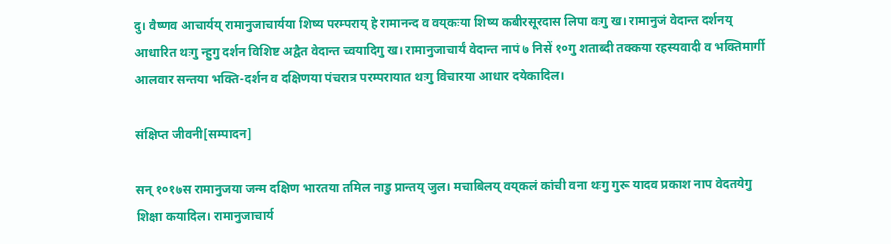दु। वैष्णव आचार्यय् रामानुजाचार्यया शिष्य परम्पराय् हे रामानन्द व वय्‌कःया शिष्य कबीरसूरदास लिपा वःगु ख। रामानुजं वेदान्त दर्शनय् आधारित थःगु न्हुगु दर्शन विशिष्ट अद्वैत वेदान्त च्वयादिगु ख। रामानुजाचार्यं वेदान्त नापं ७ निसें १०गु शताब्दी तक्कया रहस्यवादी व भक्तिमार्गी आलवार सन्तया भक्ति-दर्शन व दक्षिणया पंचरात्र परम्परायात थःगु विचारया आधार दयेकादिल।

संक्षिप्त जीवनी[सम्पादन]

सन् १०१७स रामानुजया जन्म दक्षिण भारतया तमिल नाडु प्रान्तय् जुल। मचाबिलय् वय्‌कलं कांची वना थःगु गुरू यादव प्रकाश नाप वेदतयेगु शिक्षा कयादिल। रामानुजाचार्य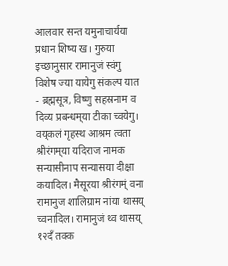आलवार सन्त यमुनाचार्यया प्रधान शिष्य ख। गुरुया इच्छानुसार रामानुजं स्वंगु विशेष ज्या यायेगु संकल्प यात - ब्रह्मसूत्र, विष्णु सहस्रनाम व दिव्य प्रबन्धम्‌या टीका च्वयेगु। वय्‌कलं गृहस्थ आश्रम त्वता श्रीरंगम्‌या यदिराज नामक सन्यासीनाप सन्यासया दीक्षा कयादिल। मैसूरया श्रीरंगम्ं वना रामानुज शालिग्राम नांया थासय् च्वनादिल। रामानुजं थ्व थासय् १२दँ तक्क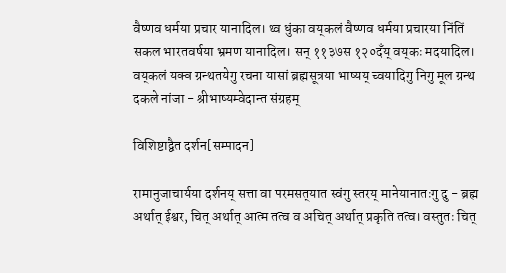वैष्णव धर्मया प्रचार यानादिल। थ्व धुंका वय्‌कलं वैष्णव धर्मया प्रचारया निंतिं सकल भारतवर्षया भ्रमण यानादिल। सन् ११३७स १२०दँय् वय्‌कः मदयादिल। वय्‌कलं यक्व ग्रन्थतयेगु रचना यासां ब्रह्मसूत्रया भाष्यय् च्वयादिगु निगु मूल ग्रन्थ दकले नांजा - श्रीभाष्यम्वेदान्त संग्रहम्

विशिष्टाद्वैत दर्शन[सम्पादन]

रामानुजाचार्यया दर्शनय् सत्ता वा परमसत्‌यात स्वंगु स्तरय् मानेयानातःगु दु - ब्रह्म अर्थात् ईश्वर, चित् अर्थात् आत्म तत्व व अचित् अर्थात् प्रकृति तत्व। वस्तुतः चित्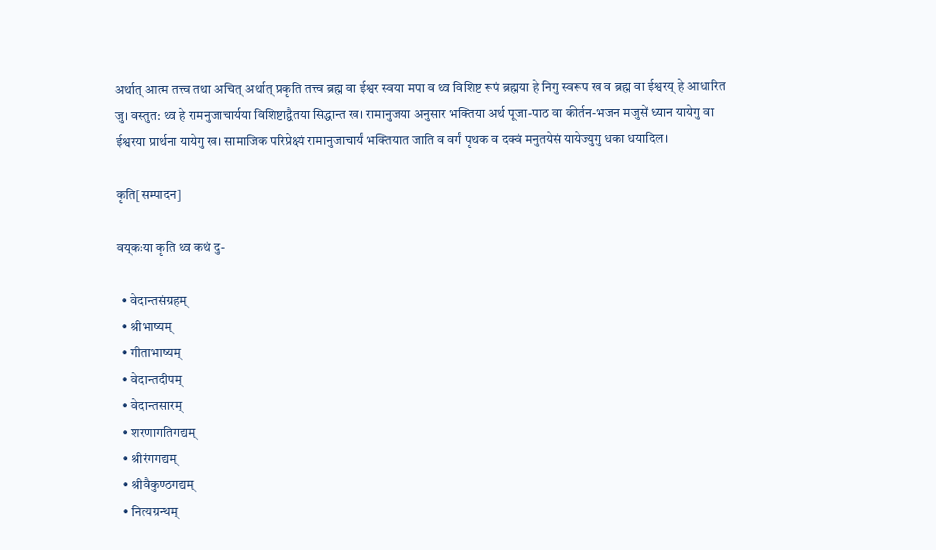अर्थात् आत्म तत्त्व तथा अचित् अर्थात् प्रकृति तत्त्व ब्रह्म वा ईश्वर स्वया मपा व थ्व विशिष्ट रूपं ब्रह्मया हे निगु स्वरूप ख व ब्रह्म वा ईश्वरय् हे आधारित जु। वस्तुत: थ्व हे रामनुजाचार्यया विशिष्टाद्वैतया सिद्धान्त ख। रामानुजया अनुसार भक्तिया अर्थ पूजा-पाठ वा कीर्तन-भजन मजुसें ध्यान यायेगु वा ईश्वरया प्रार्थना यायेगु ख। सामाजिक परिप्रेक्ष्यं रामानुजाचार्यं भक्तियात जाति व वर्गं पृथक व दक्वं मनुतयेसं यायेज्युगु धका धयादिल।

कृति[सम्पादन]

वय्‌कःया कृति थ्व कथं दु-

  • वेदान्तसंग्रहम्
  • श्रीभाष्यम्
  • गीताभाष्यम्
  • वेदान्तदीपम्
  • वेदान्तसारम्
  • शरणागतिगद्यम्
  • श्रीरंगगद्यम्
  • श्रीवैकुण्ठगद्यम्
  • नित्यग्रन्थम्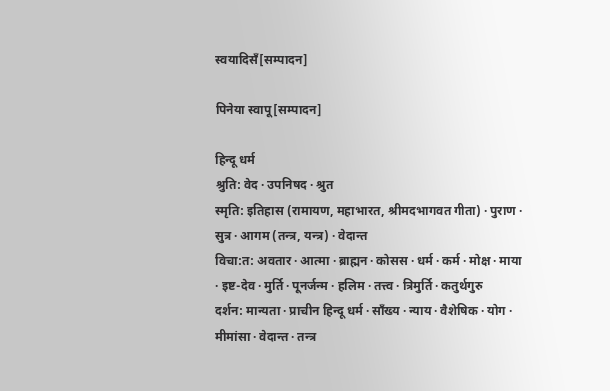स्वयादिसँ[सम्पादन]

पिनेया स्वापू[सम्पादन]

हिन्दू धर्म
श्रुति: वेद · उपनिषद · श्रुत
स्मृति: इतिहास (रामायण, महाभारत, श्रीमदभागवत गीता) · पुराण · सुत्र · आगम (तन्त्र, यन्त्र) · वेदान्त
विचा:त: अवतार · आत्मा · ब्राह्मन · कोसस · धर्म · कर्म · मोक्ष · माया · इष्ट-देव · मुर्ति · पूनर्जन्म · हलिम · तत्त्व · त्रिमुर्ति · कतुर्थगुरु
दर्शन: मान्यता · प्राचीन हिन्दू धर्म · साँख्य · न्याय · वैशेषिक · योग · मीमांसा · वेदान्त · तन्त्र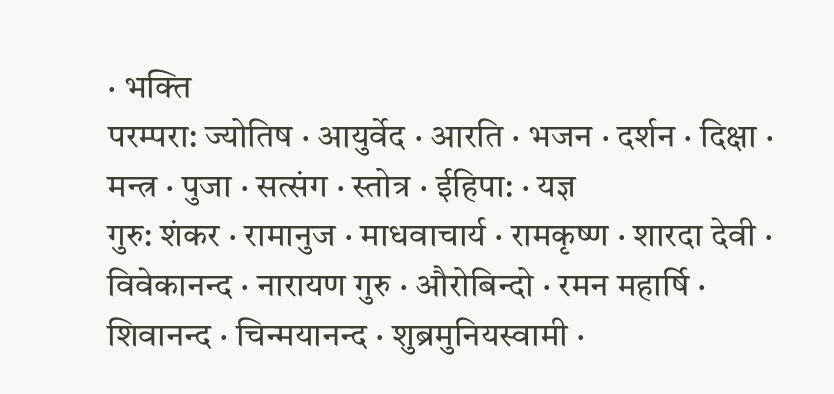· भक्ति
परम्परा: ज्योतिष · आयुर्वेद · आरति · भजन · दर्शन · दिक्षा · मन्त्र · पुजा · सत्संग · स्तोत्र · ईहिपा: · यज्ञ
गुरु: शंकर · रामानुज · माधवाचार्य · रामकृष्ण · शारदा देवी · विवेकानन्द · नारायण गुरु · औरोबिन्दो · रमन महार्षि · शिवानन्द · चिन्‍मयानन्‍द · शुब्रमुनियस्वामी ·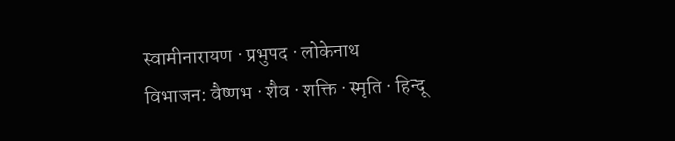स्वामीनारायण · प्रभुपद · लोकेनाथ
विभाजन: वैष्णभ · शैव · शक्ति · स्मृति · हिन्दू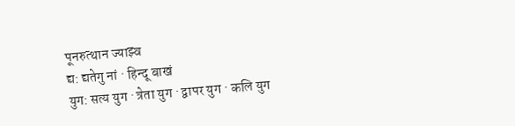पूनरुत्थान ज्याझ्व
द्य: द्यतेगु नां · हिन्दू बाखं
युग: सत्य युग · त्रेता युग · द्वापर युग · कलि युग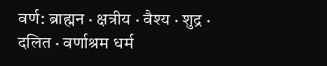वर्ण: ब्राह्मन · क्षत्रीय · वैश्य · शुद्र · दलित · वर्णाश्रम धर्म